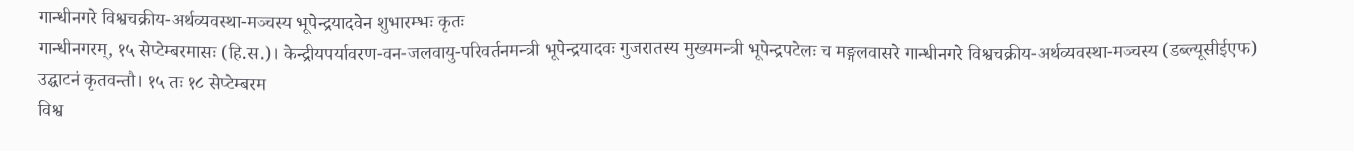गान्धीनगरे विश्वचक्रीय-अर्थव्यवस्था-मञ्चस्य भूपेन्द्रयादवेन शुभारम्भः कृतः
गान्धीनगरम्, १५ सेप्टेम्बरमासः (हि.स.)। केन्द्रीयपर्यावरण-वन-जलवायु-परिवर्तनमन्त्री भूपेन्द्रयादवः गुजरातस्य मुख्यमन्त्री भूपेन्द्रपटेलः च मङ्गलवासरे गान्धीनगरे विश्वचक्रीय-अर्थव्यवस्था-मञ्चस्य (डब्ल्यूसीईएफ) उद्घाटनं कृतवन्तौ। १५ तः १८ सेप्टेम्बरम
विश्व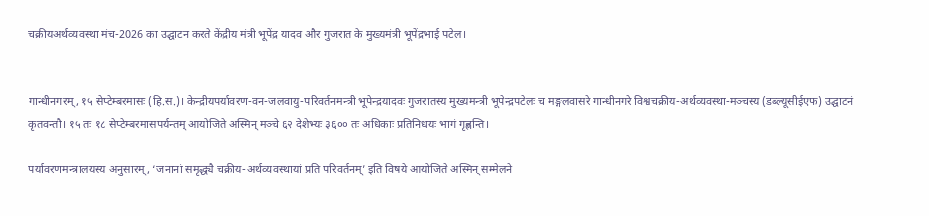चक्रीयअर्थव्यवस्था मंच-2026 का उद्घाटन करते केंद्रीय मंत्री भूपेंद्र यादव और गुजरात के मुख्यमंत्री भूपेंद्रभाई पटेल।


गान्धीनगरम्, १५ सेप्टेम्बरमासः (हि.स.)। केन्द्रीयपर्यावरण-वन-जलवायु-परिवर्तनमन्त्री भूपेन्द्रयादवः गुजरातस्य मुख्यमन्त्री भूपेन्द्रपटेलः च मङ्गलवासरे गान्धीनगरे विश्वचक्रीय-अर्थव्यवस्था-मञ्चस्य (डब्ल्यूसीईएफ) उद्घाटनं कृतवन्तौ। १५ तः १८ सेप्टेम्बरमासपर्यन्तम् आयोजिते अस्मिन् मञ्चे ६२ देशेभ्यः ३६०० तः अधिकाः प्रतिनिधयः भागं गृह्णन्ति।

पर्यावरणमन्त्रालयस्य अनुसारम्, ‘जनानां समृद्ध्यै चक्रीय-अर्थव्यवस्थायां प्रति परिवर्तनम्’ इति विषये आयोजिते अस्मिन् सम्मेलने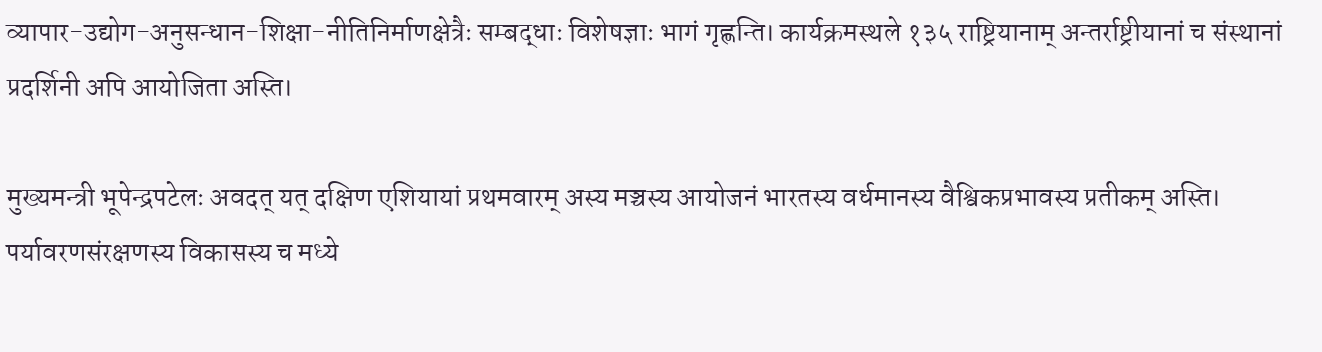व्यापार-उद्योग-अनुसन्धान-शिक्षा-नीतिनिर्माणक्षेत्रैः सम्बद्धाः विशेषज्ञाः भागं गृह्णन्ति। कार्यक्रमस्थले १३५ राष्ट्रियानाम् अन्तर्राष्ट्रीयानां च संस्थानां प्रदर्शिनी अपि आयोजिता अस्ति।

मुख्यमन्त्री भूपेन्द्रपटेलः अवदत् यत् दक्षिण एशियायां प्रथमवारम् अस्य मञ्चस्य आयोजनं भारतस्य वर्धमानस्य वैश्विकप्रभावस्य प्रतीकम् अस्ति। पर्यावरणसंरक्षणस्य विकासस्य च मध्ये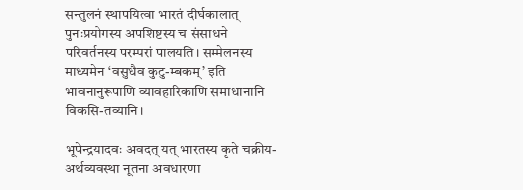सन्तुलनं स्थापयित्वा भारतं दीर्घकालात् पुनःप्रयोगस्य अपशिष्टस्य च संसाधने परिवर्तनस्य परम्परां पालयति। सम्मेलनस्य माध्यमेन ‘वसुधैव कुटु-म्बकम्’ इति भावनानुरूपाणि व्यावहारिकाणि समाधानानि विकसि-तव्यानि।

भूपेन्द्रयादवः अवदत् यत् भारतस्य कृते चक्रीय-अर्थव्यवस्था नूतना अवधारणा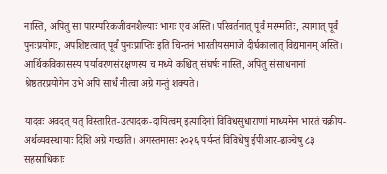नास्ति, अपितु सा पारम्परिकजीवनशैल्याः भागः एव अस्ति। परिवर्तनात् पूर्वं मरम्मतिः, त्यागात् पूर्वं पुनःप्रयोगः, अपशिष्टत्वात् पूर्वं पुनःप्राप्तिः इति चिन्तनं भारतीयसमाजे दीर्घकालात् विद्यमानम् अस्ति। आर्थिकविकासस्य पर्यावरणसंरक्षणस्य च मध्ये कश्चित् संघर्षः नास्ति, अपितु संसाधनानां श्रेष्ठतरप्रयोगेन उभे अपि सार्धं नीत्वा अग्रे गन्तुं शक्यते।

यादवः अवदत् यत् विस्तारित-उत्पादक-दायित्वम् इत्यादिनां विविधसुधाराणां माध्यमेन भारतं चक्रीय-अर्थव्यवस्थायाः दिशि अग्रे गच्छति। अगस्तमासः २०२६ पर्यन्तं विविधेषु ईपीआर-ढाञ्चेषु ८३ सहस्राधिकाः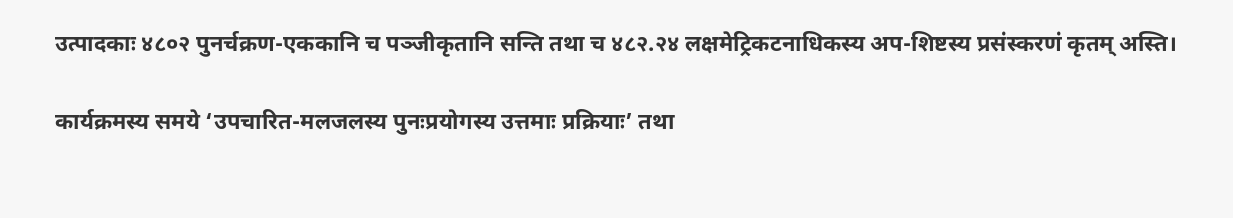उत्पादकाः ४८०२ पुनर्चक्रण-एककानि च पञ्जीकृतानि सन्ति तथा च ४८२.२४ लक्षमेट्रिकटनाधिकस्य अप-शिष्टस्य प्रसंस्करणं कृतम् अस्ति।

कार्यक्रमस्य समये ‘उपचारित-मलजलस्य पुनःप्रयोगस्य उत्तमाः प्रक्रियाः’ तथा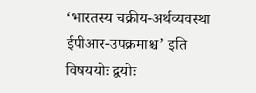‘भारतस्य चक्रीय-अर्थव्यवस्था ईपीआर-उपक्रमाश्च’ इति विषययोः द्वयोः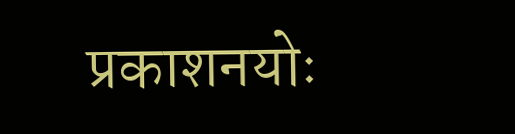प्रकाशनयोः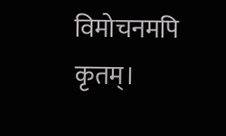विमोचनमपि कृतम्।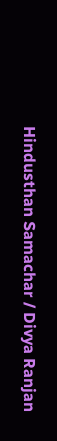Hindusthan Samachar / Divya Ranjan